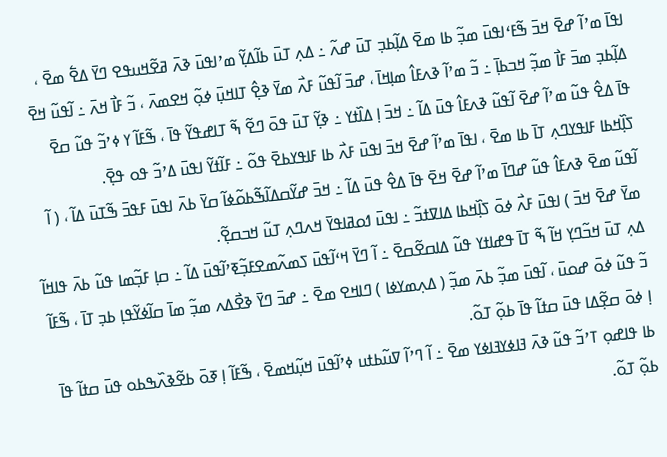ߊߟߊ߫ ߘߴߊ߬ ߝߐ߫ ߞߏ߫ ߒ߬ߓߵߊߟߎ߫ ߘߏ߲߬ ߕߊ ߘߐ߫ ߡߊ߲߬ߕߏ߲ ߠߎ߫ ߝߍ߬ ߸ ߡߍ߲ ߠߎ߫ ߕߊ߬ߡߌ߲߬ ߘߴߊߟߎ߫ ߢߍ߫ ߥߐ߬ߞߎߟߐ ߣߌ߫ ߡߐ߱ ߘߐ߫ ، ߡߊ߲߬ߕߏ߲ ߘߏ߫ ߓߊ߯ ߘߏ߲߬ ߞߏߕߊ߲߫ ߸ ߏ߬ ߘߴߊ߬ ߢߍߓߊ߮ ߘߊ߲ߞߊ߫ ، ߝߏ߫ ߊ߬ߟߎ߬ ߓߍ߯ ߘߌ߫ ߢߐ߲߮ ߠߊߞߎ߲߫ ߦߋ߲߬ ߞߐߘߍ߫ ، ߏ߬ ߓߊ߯ ߞߍ߫ ߸ ߊ߬ߟߎ߬ ߞߐ߫ ߟߊ߫ ߡߐ߮ ߟߎ߬ ߘߴߊ߬ ߝߐ߫ ߊ߬ߟߎ߬ ߢߍߓߊ߮ ߟߎ߫ ߡߊ߬ ߸ ߞߏ߫ ߊ߲ ߡߊ߰ߙߌ ߸ ߢߌ߲߬ ߠߎ߫ ߟߋ߫ ߣߐ߬ ߒ߬ ߠߊߝߟߌ߬ ߟߊ߫ ، ߒ߬ߓߊ߬ ߌ ߦߴߏ߬ ߟߎ߬ ߛߐ߫ ߖߊ߲߰ߞߕߊ ߓߊߟߌߣߍ߲ ߠߊ߫ ߕߊ ߘߐ߫ ، ߊߟߊ߫ ߘߴߊ߬ ߝߐ߫ ߞߏ߫ ߊߟߎ߫ ߓߍ߯ ߕߊ ߓߊߟߌߕߐ߫ ߟߋ߬ ߸ ߓߊ߬ߙߌ߬ ߊߟߎ߫ ߡߴߏ߬ ߟߋ ߟߐ߲߫.
ߊ߬ߟߎ߬ ߘߐ߫ ߢߍߓߊ߮ ߟߎ߬ ߝߣߊ߫ ߘߴߊ߬ ߝߐ߫ ߞߐ߫ ߟߊ߫ ߡߐ߮ ߟߎ߫ ߡߊ߬ ߸ ߞߏ߫ ߝߌ߬ߛߡߊ߬ߒ߬ߕߋ߬ߦߊ߬ ߛߌ߫ ߕߍ߫ ߊߟߎ߫ ߓߟߏ߫ ߒ߬ߠߎ߫ ߡߊ߬ ، ( ߊ߬ ߘߌ߫ ߝߐ߫ ߞߏ߫ ) ߊߟߎ߫ ߓߍ߯ ߦߋ߫ ߖߊ߲߰ߞߕߊ ߡߊߜߙߏ߬ ߸ ߊߟߎ߫ ߗߋߥߊߟߌ߫ ߞߍߣߍ߲ ߠߎ߬ ߞߏߛߐ߲߬.
ߡߍ߲ ߠߎ߫ ߞߏ߬ߣߌ߲ ߞߊ߬ ߒ߬ ߠߊ߫ ߟߝߊߙߌ ߟߎ߬ ߡߊߛߐ߬ߛߐ߫ ߸ ߊ߬ ߣߌ߫ ߞߵߊ߬ߟߎ߫ ߖߘߍ߬ߘߐߓߏ߲߬ߧߴߊ߬ߟߎ߫ ߡߊ߬ ߸ ߛߊ߲ ߓߏ߲߬ߘߊ ߟߎ߬ ߕߍ߫ ߟߊߞߊ߬ ߏ߬ ߟߎ߬ ߦߋ߫ ߝߋߎ߫ ، ߊ߬ߟߎ߫ ߘߏ߲߬ ߕߍ߫ ߘߏ߲߬ ( ߡߍ߲ߘߌߦߊ ) ߣߊߞߐ ߘߐ߫ ߸ ߝߏ߫ ߣߌ߫ ߢߐ߯ߡߍ ߘߏ߲߬ ߘߊ߫ ߛߊ߬ߦߌ߬ߟߊ߲ ߕߏ߲ ߠߊ߫ ، ߒ߬ߓߊ߬ ߊ߲ ߦߋ߫ ߛߐ߲߬ߡߊ ߟߎ߫ ߛߙߊ߬ ߟߊ߫ ߕߋ߲߬ ߠߋ߬.
ߕߊ ߟߊߝߋ߲ ߠߴߏ߬ ߟߎ߬ ߢߍ߫ ߔߊߦߌߔߊߦߌ ߘߐ߫ ߸ ߊ߬ ߣߴߊ߬ ߜߎ߬ߕߙߎ ߦߴߊ߬ߟߎ߫ ߞߎ߲߬ߞߘߐ߫ ، ߒ߬ߓߊ߬ ߊ߲ ߧߋ߫ ߕߐ߬ߢߍ߰ߒߕߋ ߟߎ߫ ߛߙߊ߬ ߟߊ߫ ߕߋ߲߬ ߠߋ߬.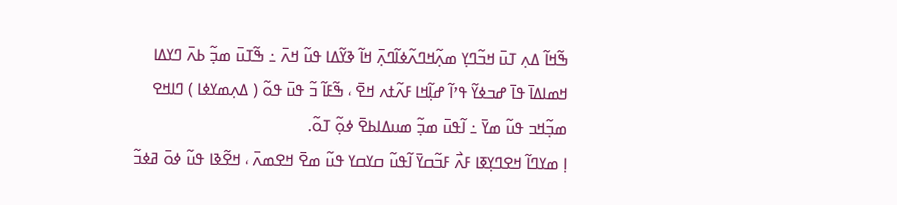ߒ߬ߞߊ߬ ߡߍ߲ ߠߎ߫ ߞߏ߬ߣߌ߲ ߘߍ߲߬ߞߣߍ߬ߦߊ߬ߣߍ߲߫ ߞߊ߬ ߢߌ߬ߡߊ ߟߎ߬ ߞߍ߫ ߸ ߒ߬ߠߎ߫ ߘߏ߲߬ ߕߍ߫ ߣߌߡߊ ߞߘߊߡߊ߫ ߟߊ߫ ߝߏߦߌ߬ ߟߴߊ߬ ߝߊ߲߬ߞߊ ߓߍ߬ߙߍ ߞߐ߫ ، ߒ߬ߓߊ߬ ߏ߬ ߟߎ߫ ߟߋ߬ ( ߡߍ߲ߘߌߦߊ ) ߣߊߞߐ ߘߏ߲߬ߞߏ ߟߎ߬ ߘߌ߫ ߸ ߊ߬ߟߎ߫ ߘߏ߲߬ ߘߎߡߊߕߐ߫ ߦߋ߲߬ ߠߋ߬.
ߊ߲ ߘߌߣߊ߬ ߞߐߣߌ߲ߧߊ ߓߍ߯ ߓߏ߬ߛߌ߫ ߊ߬ߟߎ߬ ߛߌߛߌ ߟߎ߬ ߘߐ߫ ߞߐߘߍ߫ ، ߞߐ߬ߢߊ ߟߎ߬ ߦߋ߫ ߥߦߏ߬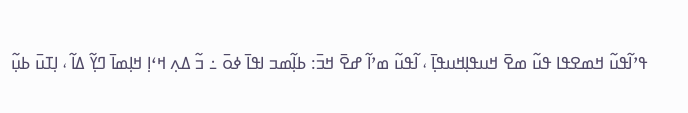ߟߴߊ߬ߟߎ߬ ߞߘߐߟߊ ߟߎ߬ ߘߐ߫ ߞߎߟߊ߲ߞߎߟߊ߲߫ ، ߊ߬ߟߎ߬ ߘߴߊ߬ ߝߐ߫ ߞߏ߫: ߕߊ߲߬ߘߏ ߊߟߊ߫ ߦߋ߫ ߸ ߏ߬ ߡߍ߲ ߞߵߊ߲ ߞߊ߲ߘߊ߫ ߣߌ߲߬ ߡߊ߬ ، ߊ߲ߠߎ߫ ߕߎ߲߬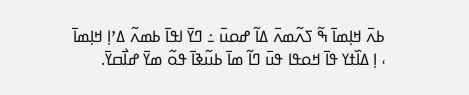ߕߍ߫ ߞߊ߲ߘߊ߫ ߒ߬ ߖߍ߬ߘߍ߫ ߡߊ߬ ߝߋߎ߫ ߸ ߣߌ߫ ߊߟߊ߫ ߕߘߍ߬ ߡߴߊ߲ ߞߊ߲ߘߊ߫ ، ߊ߲ ߡߊ߰ߙߌ ߟߊ߫ ߞߋߟߊ ߟߎ߫ ߣߊ߬ ߘߊ߫ ߕߎ߬ߢߊ߫ ߟߋ߬ ߘߌ߫ ߝߊ߯ߛߌ߫.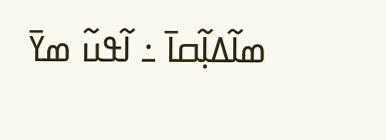ߘߊ߬ߡߊ߲߬ߛߊ߫ ߸ ߊ߬ߟߎ߬ ߘߌ߫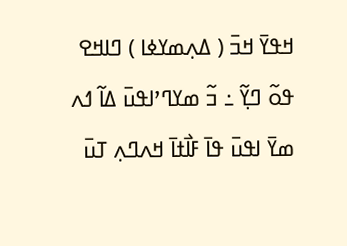ߞߟߌ߫ ߞߏ߫ ( ߡߍ߲ߘߌߦߊ ) ߣߊߞߐ ߟߋ߬ ߣߌ߲߬ ߸ ߏ߬ ߘߌߣߴߊߟߎ߫ ߡߊ߬ ߗߍ ߘߌ߫ ߊߟߎ߫ ߟߊ߫ ߓߊ߯ߙߊ߫ ߞߍߣߍ߲ ߠߎ߫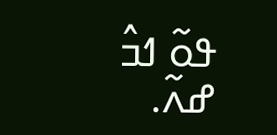ߟߋ߬ ߗߏ߮ ߝߍ߬.